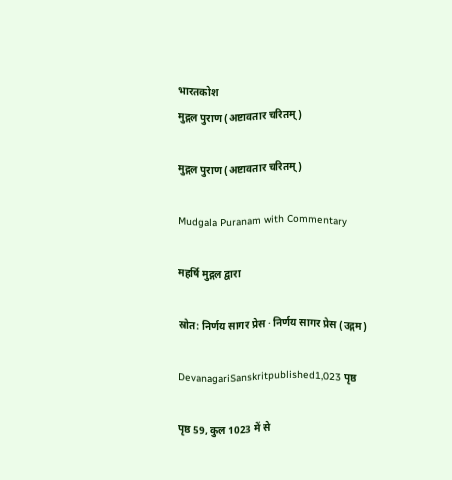भारतकोश
मुद्गल पुराण (अष्टावतार चरितम्)

मुद्गल पुराण (अष्टावतार चरितम्)

Mudgala Puranam with Commentary

महर्षि मुद्गल द्वारा

स्रोत: निर्णय सागर प्रेस · निर्णय सागर प्रेस (उद्गम)

DevanagariSanskritpublished1,023 पृष्ठ

पृष्ठ 59, कुल 1023 में से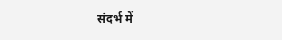संदर्भ में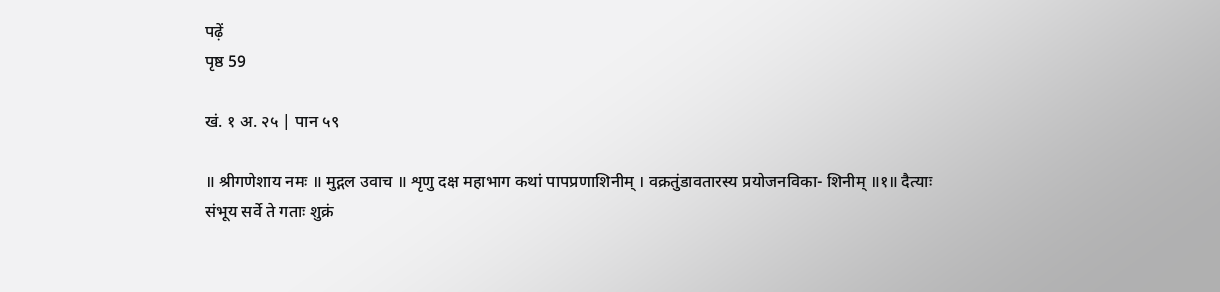पढ़ें
पृष्ठ 59

खं. १ अ. २५ | पान ५९

॥ श्रीगणेशाय नमः ॥ मुद्गल उवाच ॥ शृणु दक्ष महाभाग कथां पापप्रणाशिनीम् । वक्रतुंडावतारस्य प्रयोजनविका- शिनीम् ॥१॥ दैत्याः संभूय सर्वे ते गताः शुक्रं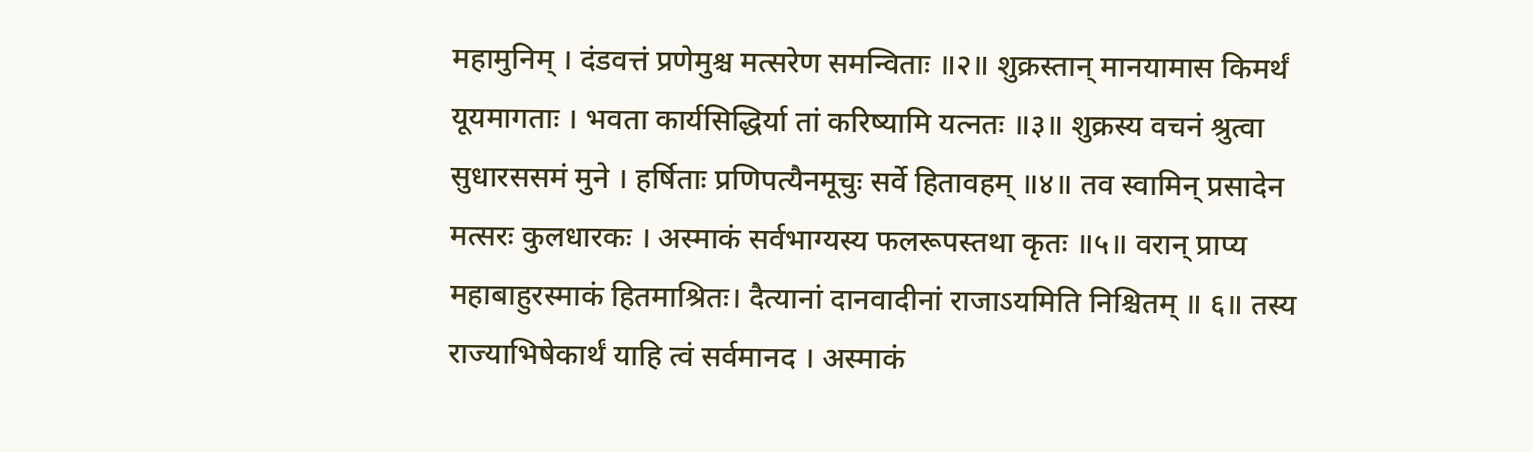महामुनिम् । दंडवत्तं प्रणेमुश्च मत्सरेण समन्विताः ॥२॥ शुक्रस्तान् मानयामास किमर्थं यूयमागताः । भवता कार्यसिद्धिर्या तां करिष्यामि यत्नतः ॥३॥ शुक्रस्य वचनं श्रुत्वा सुधारससमं मुने । हर्षिताः प्रणिपत्यैनमूचुः सर्वे हितावहम् ॥४॥ तव स्वामिन् प्रसादेन मत्सरः कुलधारकः । अस्माकं सर्वभाग्यस्य फलरूपस्तथा कृतः ॥५॥ वरान् प्राप्य महाबाहुरस्माकं हितमाश्रितः। दैत्यानां दानवादीनां राजाऽयमिति निश्चितम् ॥ ६॥ तस्य राज्याभिषेकार्थं याहि त्वं सर्वमानद । अस्माकं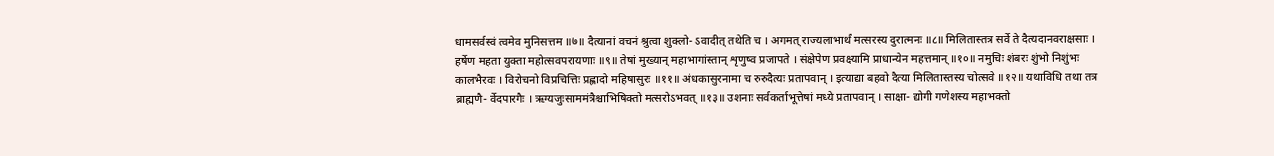धामसर्वस्वं त्वमेव मुनिसत्तम ॥७॥ दैत्यानां वचनं श्रुत्वा शुक्लो- ऽवादीत् तथेति च । अगमत् राज्यलाभार्थं मत्सरस्य दुरात्मनः ॥८॥ मिलितास्तत्र सर्वे ते दैत्यदानवराक्षसाः । हर्षेण महता युक्ता महोत्सवपरायणाः ॥९॥ तेषां मुख्यान् महाभागांस्तान् शृणुष्व प्रजापते । संक्षेपेण प्रवक्ष्यामि प्राधान्येन महत्तमान् ॥१०॥ नमुचिः शंबरः शुंभो निशुंभः कालभैरवः । विरोचनो विप्रचित्तिः प्रह्लादो महिषासुरः ॥११॥ अंधकासुरनामा च रुरुदैत्यः प्रतापवान् । इत्याद्या बहवो दैत्या मिलितास्तस्य चोत्सवे ॥१२॥ यथाविधि तथा तत्र ब्राह्मणै- र्वेदपारगैः । ऋग्यजुःसाममंत्रैश्चाभिषिक्तो मत्सरोऽभवत् ॥१३॥ उशनाः सर्वकर्ताभूत्तेषां मध्ये प्रतापवान् । साक्षा- द्योगी गणेशस्य महाभक्तो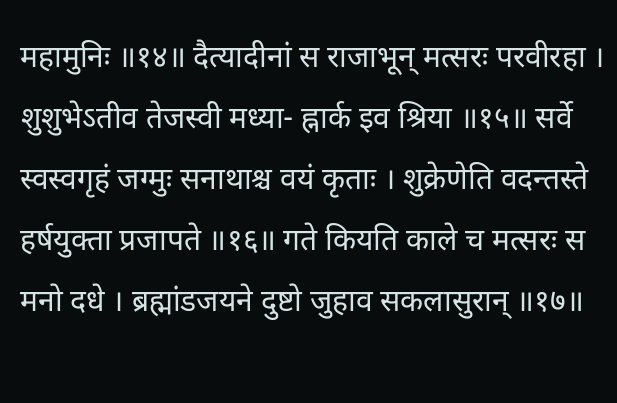महामुनिः ॥१४॥ दैत्यादीनां स राजाभून् मत्सरः परवीरहा । शुशुभेऽतीव तेजस्वी मध्या- ह्नार्क इव श्रिया ॥१५॥ सर्वे स्वस्वगृहं जग्मुः सनाथाश्च वयं कृताः । शुक्रेणेति वदन्तस्ते हर्षयुक्ता प्रजापते ॥१६॥ गते कियति काले च मत्सरः स मनो दधे । ब्रह्मांडजयने दुष्टो जुहाव सकलासुरान् ॥१७॥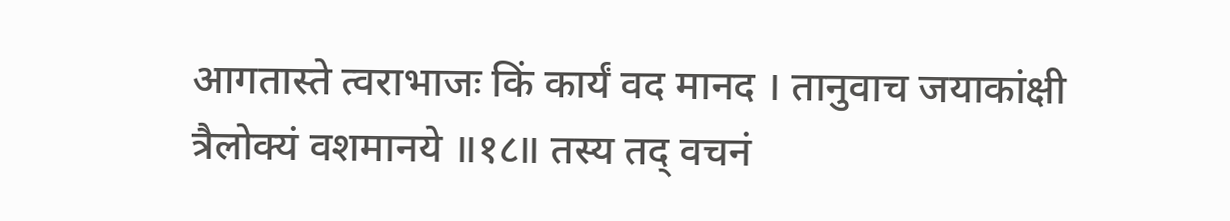आगतास्ते त्वराभाजः किं कार्यं वद मानद । तानुवाच जयाकांक्षी त्रैलोक्यं वशमानये ॥१८॥ तस्य तद् वचनं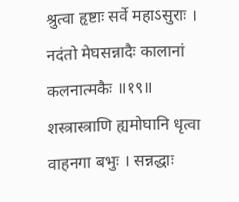श्रुत्वा हृष्टाः सर्वे महाऽसुराः । नदंतो मेघसन्नादैः कालानां कलनात्मकैः ॥१९॥ शस्त्रास्त्राणि ह्यमोघानि धृत्वा वाहनगा बभुः । सन्नद्धाः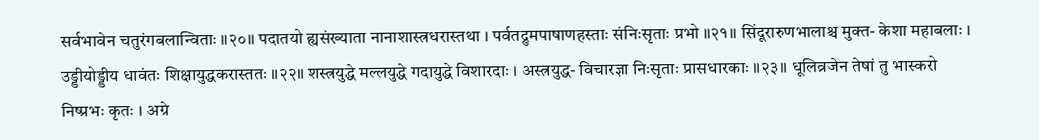सर्वभावेन चतुरंगबलान्विताः ॥२०॥ पदातयो ह्यसंख्याता नानाशास्त्रधरास्तथा । पर्वतद्रुमपाषाणहस्ताः संनिःसृताः प्रभो ॥२१॥ सिंदूरारुणभालाश्च मुक्त- केशा महाबलाः । उड्डीयोड्डीय धावंतः शिक्षायुद्धकरास्ततः ॥२२॥ शस्त्रयुद्धे मल्लयुद्धे गदायुद्धे विशारदाः । अस्त्रयुद्ध- विचारज्ञा निःसृताः प्रासधारकाः ॥२३॥ धूलिव्रजेन तेषां तु भास्करो निष्प्रभः कृतः । अग्रे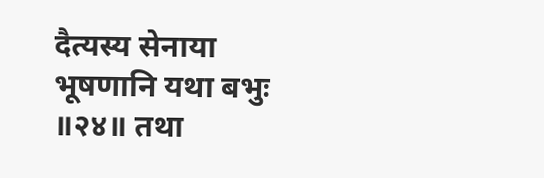दैत्यस्य सेनाया भूषणानि यथा बभुः ॥२४॥ तथा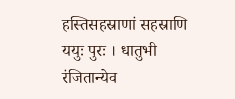हस्तिसहस्राणां सहस्राणि ययुः पुरः । धातुभी रंजितान्येव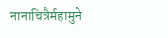नानाचित्रैर्महामुने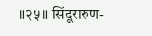॥२५॥ सिंदूरारुण-